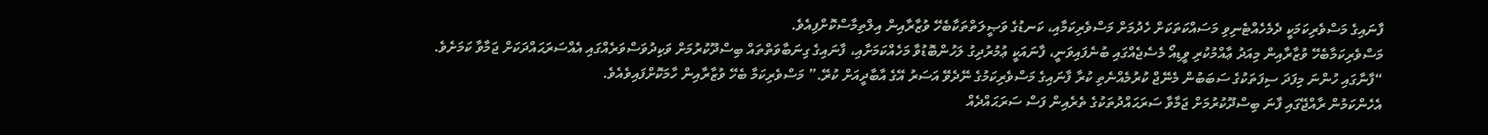ފާނައިގެ މަސްވެރިކަމަކީ ދެމެހެއްޓެނިވި މަސައްކަތަކަށް ހެދުމަށް މަސްވެރިކަމާއި، ކަނޑުގެ ވަޞީލަތްތަކާބެހޭ ވުޒާރާއިން އިލްތިމާސްކޮށްފިއެވެ.
މަސްވެރިކަމާބެހޭ ވުޒާރާއިން މިއަދު ޢާއްމުކުރި ވީޑިއޯ މެސެޖެއްގައި ބުނެފައިވަނީ، ފާނައަކީ ޢުމުރުދިގު ލަހުންބޮޑުވާ މަހެއްކަމަށާއި، ފާނައިގެ ގިނަބާވަތްތައް ބިސްދޫކުރުމަށް ވަކިދުވަސްވަރެއްގައި އެއްސަރަޙައްދަކަށް ޖަމާވާ ކަމަށެވެ.
“ފާނާގައި ހުންނަ މިފަދަ ސިފަތަކުގެ ސަބަބުން މެނޭޖް ކުރުމެއްނެތި ކުރާ ފާނައިގެ މަސްވެރިކަމުގެ ނޭދެވޭ އަސަރު އޭގެ އާބާދީއަށް ކުރޭ.” މަސްވެރިކަމާ ބެހޭ ވުޒާރާއިން ހާމަކޮށްފައިވެއެވެ.
އެހެންކަމުން ރާއްޖޭގައި ފާނަ ބިސްދޫކުރުމަށް ޖަމާވާ ސަރަޙައްދުތަކުގެ ތެރެއިން ފަސް ސަރަޙައްދެއް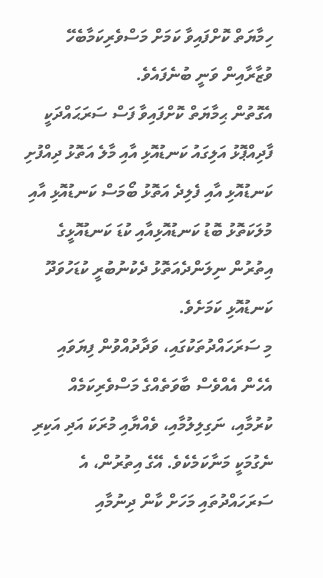ހިމާޔަތް ކޮށްފައިވާ ކަމަށް މަސްވެރިކަމާބެހޭ ވުޒާރާއިން ވަނީ ބުނެފައެވެ.
އެގޮތުން ޙިމާޔަތް ކޮށްފައިވާ ފަސް ސަރަޙައްދަކީ ފާދިއްޕޮޅު އަލިގައު ކަނޑުއޮޅި އާއި މާލެ އަތޮޅު ދިއްފުށި ކަނޑުއޮޅި އާއި ފެލިދެ އަތޮޅު ބޯމަސް ކަނޑުއޮޅި އާއި މުލަކަތޮޅު ބޮޑު ކަނޑުއޮޅިއާއި ކުޑަ ކަނޑުއޮޅީގެ އިތުރުން ނިލަންދެއަތޮޅު ދެކުނުބުރީ ކުޑަހުވަދޫ ކަނޑުއޮޅި ކަމަށެވެ.
މި ސަރަހައްދުތަކުގައި، ވަދާދުއްވުން ފިޔަވައި އެހެން އެއްވެސް ބާވަތެއްގެ މަސްވެރިކަމެއް ކުރުމާއި، ނަގިލިލުމާއި، ވެއްޔާއި މުރަކަ އަދި އަކިރި ނެގުމަކީ މަނާކަމެކެވެ. އޭގެ އިތުރުން، އެ ސަރަހައްދުތައި މަހަށް ކާން ދިނުމާއި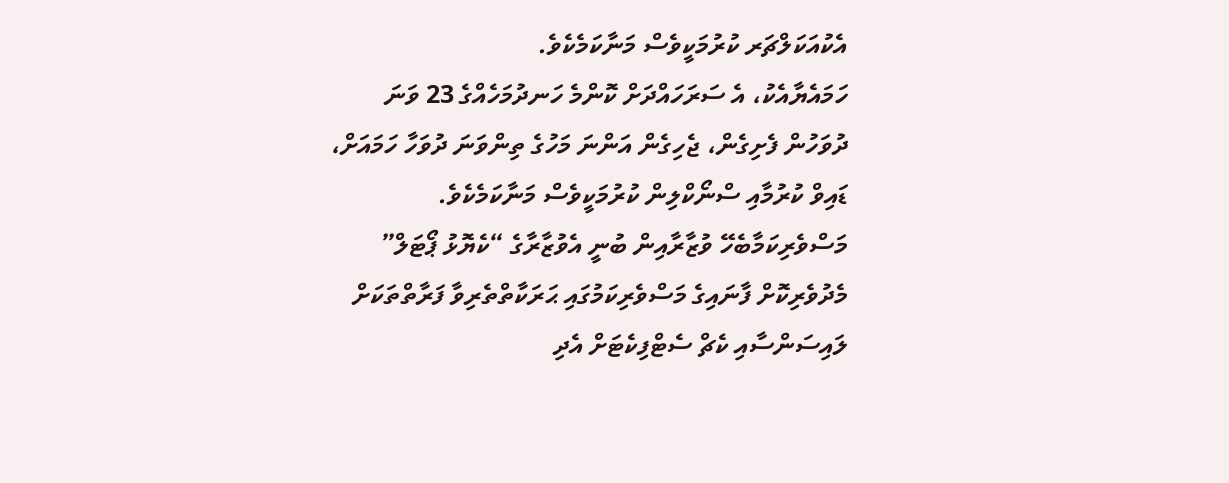އެކުއަކަލްޗަރ ކުރުމަކީވެސް މަނާކަމެކެވެ.
ހަމައެޔާއެކު، އެ ސަރަހައްދަށް ކޮންމެ ހަނދުމަހެއްގެ 23 ވަނަ ދުވަހުން ފެށިގެން، ޖެހިގެން އަންނަ މަހުގެ ތިންވަނަ ދުވަހާ ހަމައަށް، ޑައިވް ކުރުމާއި ސްނޯކްލިން ކުރުމަކީވެސް މަނާކަމެކެވެ.
މަސްވެރިކަމާބެހޭ ވުޒާރާއިން ބުނީ އެވުޒާރާގެ “ކެޔޮޅު ޕޯޓަލް” މެދުވެރިކޮށް ފާނައިގެ މަސްވެރިކަމުގައި ޙަރަކާތްތެރިވާ ފަރާތްތަކަށް ލައިސަންސާއި ކެޗް ސެޓްފިކެޓަށް އެދި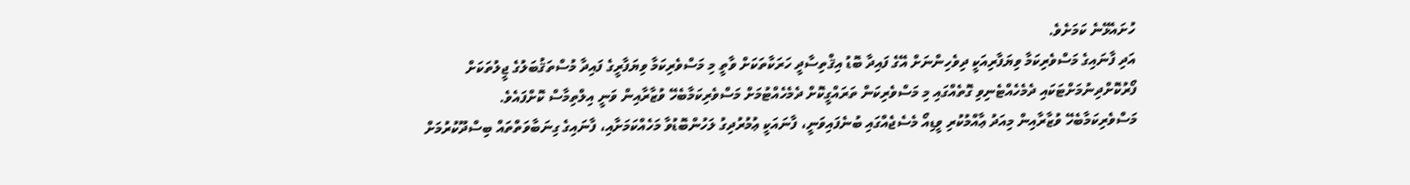ހުށައެޅޭނެ ކަމަށެވެ.
އަދި ފާނައިގެ މަސްވެރިކަމާ ވިޔަފާރިއަކީ ދިވެހިންނަށް އޭގެ ފައިދާ ބޮޑު އިޤްތިސާދީ ހަރަކާތަކަށް ވާތީ މި މަސްވެރިކަމާ ވިޔަފާރީގެ ފައިދާ މުސްތަޤުބަލުގެ ޖީލުތަކަށް ފޯރުކޮށްދިނުމަށްޓަކައި ދެމެހެއްޓެނިވި ގޮތެއްގައި މި މަސްވެރިކަން ތަރައްގީކޮށް ދެމެހެއްޓުމަށް މަސްވެރިކަމާބެހޭ ވުޒާރާއިން ވަނީ އިލްތިމާސް ކޮށްފައެވެ.
މަސްވެރިކަމާބެހޭ ވުޒާރާއިން މިއަދު ޢާއްމުކުރި ވީޑިއޯ މެސެޖެއްގައި ބުނެފައިވަނީ، ފާނައަކީ ޢުމުރުދިގު ލަހުންބޮޑުވާ މަހެއްކަމަށާއި، ފާނައިގެ ގިނަބާވަތްތައް ބިސްދޫކުރުމަށް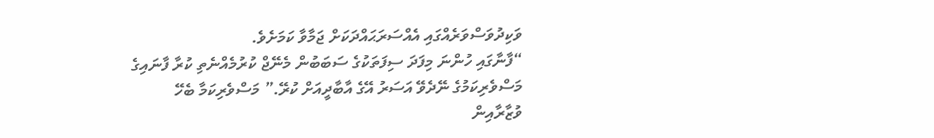ވަކިދުވަސްވަރެއްގައި އެއްސަރަޙައްދަކަށް ޖަމާވާ ކަމަށެވެ.
“ފާނާގައި ހުންނަ މިފަދަ ސިފަތަކުގެ ސަބަބުން މެނޭޖް ކުރުމެއްނެތި ކުރާ ފާނައިގެ މަސްވެރިކަމުގެ ނޭދެވޭ އަސަރު އޭގެ އާބާދީއަށް ކުރޭ.” މަސްވެރިކަމާ ބެހޭ ވުޒާރާއިން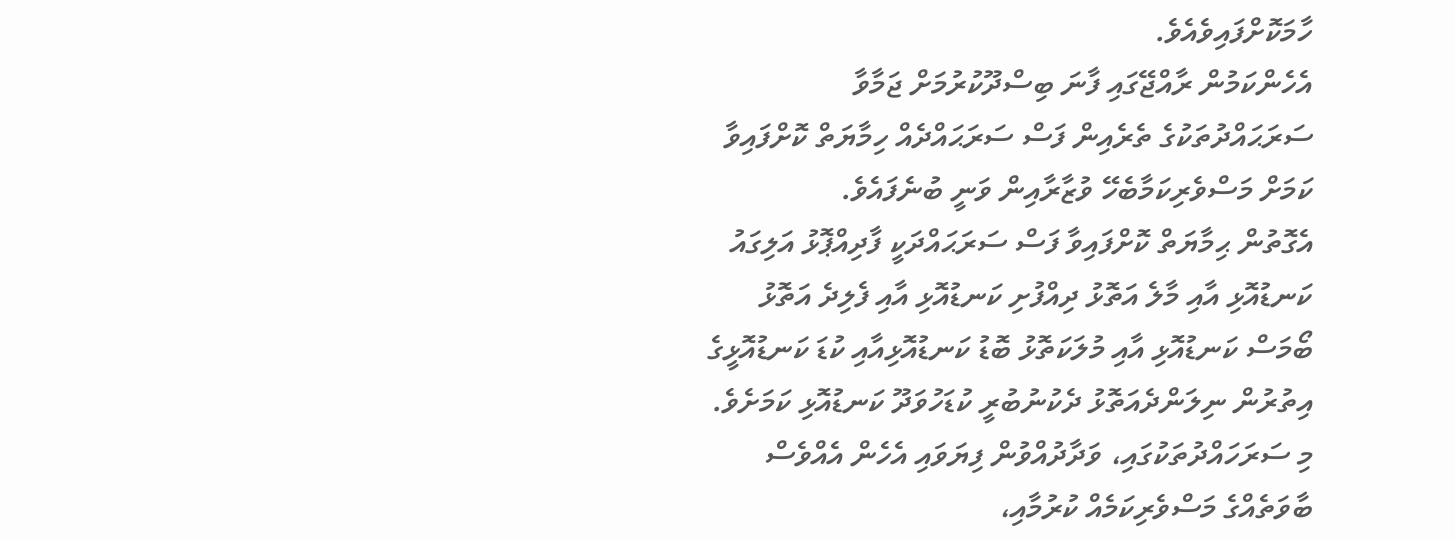ހާމަކޮށްފައިވެއެވެ.
އެހެންކަމުން ރާއްޖޭގައި ފާނަ ބިސްދޫކުރުމަށް ޖަމާވާ ސަރަޙައްދުތަކުގެ ތެރެއިން ފަސް ސަރަޙައްދެއް ހިމާޔަތް ކޮށްފައިވާ ކަމަށް މަސްވެރިކަމާބެހޭ ވުޒާރާއިން ވަނީ ބުނެފައެވެ.
އެގޮތުން ޙިމާޔަތް ކޮށްފައިވާ ފަސް ސަރަޙައްދަކީ ފާދިއްޕޮޅު އަލިގައު ކަނޑުއޮޅި އާއި މާލެ އަތޮޅު ދިއްފުށި ކަނޑުއޮޅި އާއި ފެލިދެ އަތޮޅު ބޯމަސް ކަނޑުއޮޅި އާއި މުލަކަތޮޅު ބޮޑު ކަނޑުއޮޅިއާއި ކުޑަ ކަނޑުއޮޅީގެ އިތުރުން ނިލަންދެއަތޮޅު ދެކުނުބުރީ ކުޑަހުވަދޫ ކަނޑުއޮޅި ކަމަށެވެ.
މި ސަރަހައްދުތަކުގައި، ވަދާދުއްވުން ފިޔަވައި އެހެން އެއްވެސް ބާވަތެއްގެ މަސްވެރިކަމެއް ކުރުމާއި،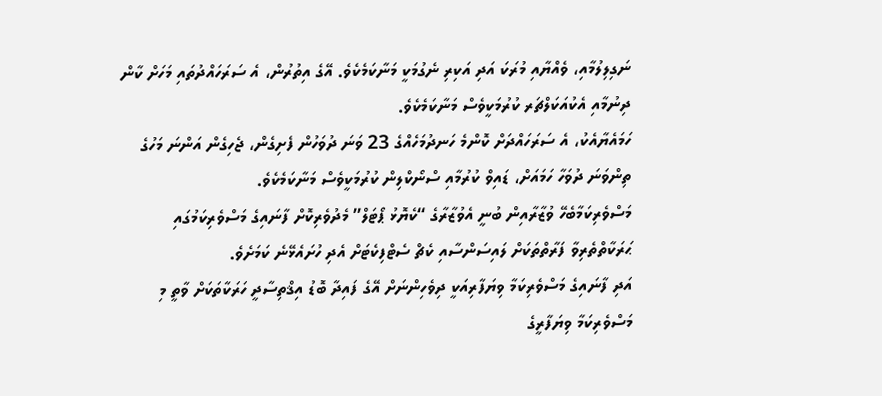ނަގިލިލުމާއި، ވެއްޔާއި މުރަކަ އަދި އަކިރި ނެގުމަކީ މަނާކަމެކެވެ. އޭގެ އިތުރުން، އެ ސަރަހައްދުތައި މަހަށް ކާން ދިނުމާއި އެކުއަކަލްޗަރ ކުރުމަކީވެސް މަނާކަމެކެވެ.
ހަމައެޔާއެކު، އެ ސަރަހައްދަށް ކޮންމެ ހަނދުމަހެއްގެ 23 ވަނަ ދުވަހުން ފެށިގެން، ޖެހިގެން އަންނަ މަހުގެ ތިންވަނަ ދުވަހާ ހަމައަށް، ޑައިވް ކުރުމާއި ސްނޯކްލިން ކުރުމަކީވެސް މަނާކަމެކެވެ.
މަސްވެރިކަމާބެހޭ ވުޒާރާއިން ބުނީ އެވުޒާރާގެ “ކެޔޮޅު ޕޯޓަލް” މެދުވެރިކޮށް ފާނައިގެ މަސްވެރިކަމުގައި ޙަރަކާތްތެރިވާ ފަރާތްތަކަށް ލައިސަންސާއި ކެޗް ސެޓްފިކެޓަށް އެދި ހުށައެޅޭނެ ކަމަށެވެ.
އަދި ފާނައިގެ މަސްވެރިކަމާ ވިޔަފާރިއަކީ ދިވެހިންނަށް އޭގެ ފައިދާ ބޮޑު އިޤްތިސާދީ ހަރަކާތަކަށް ވާތީ މި މަސްވެރިކަމާ ވިޔަފާރީގެ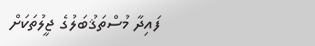ފައިދާ މުސްތަޤުބަލުގެ ޖީލުތަކަށް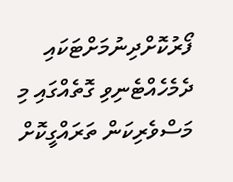ފޯރުކޮށްދިނުމަށްޓަކައި ދެމެހެއްޓެނިވި ގޮތެއްގައި މި މަސްވެރިކަން ތަރައްގީކޮށް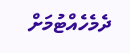ދެމެހެއްޓުމަށް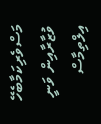މަސްވެރިކަމާބެހޭ ވުޒާރާއިން ވަނީ އިލްތިމާސް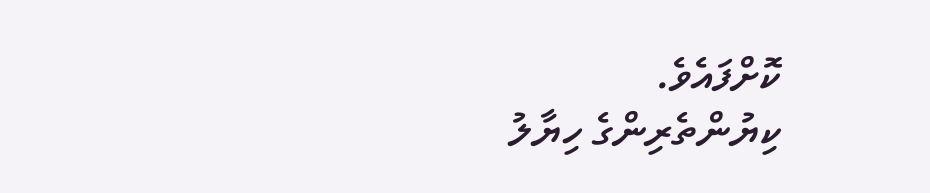ކޮށްފައެވެ.
ކިޔުންތެރިންގެ ހިޔާލު